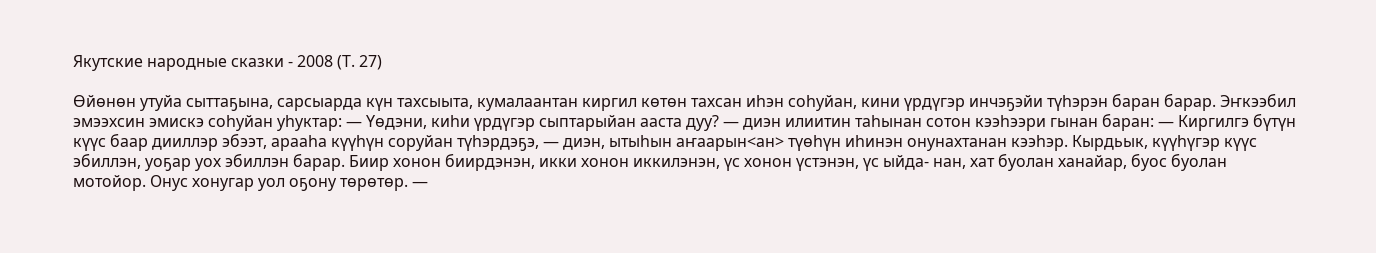Якутские народные сказки - 2008 (Т. 27)

Өйөнөн утуйа сыттаҕына, сарсыарда күн тахсыыта, кумалаантан киргил көтөн тахсан иһэн соһуйан, кини үрдүгэр инчэҕэйи түһэрэн баран барар. Эҥкээбил эмээхсин эмискэ соһуйан уһуктар: — Үөдэни, киһи үрдүгэр сыптарыйан ааста дуу? — диэн илиитин таһынан сотон кээһээри гынан баран: — Киргилгэ бүтүн күүс баар дииллэр эбээт, арааһа күүһүн соруйан түһэрдэҕэ, — диэн, ытыһын аҥаарын<ан> түөһүн иһинэн онунахтанан кээһэр. Кырдьык, күүһүгэр күүс эбиллэн, уоҕар уох эбиллэн барар. Биир хонон биирдэнэн, икки хонон иккилэнэн, үс хонон үстэнэн, үс ыйда- нан, хат буолан ханайар, буос буолан мотойор. Онус хонугар уол оҕону төрөтөр. —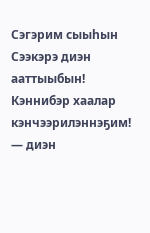Сэгэрим сыыһын Сээкэрэ диэн ааттыыбын! Кэннибэр хаалар кэнчээрилэннэҕим! — диэн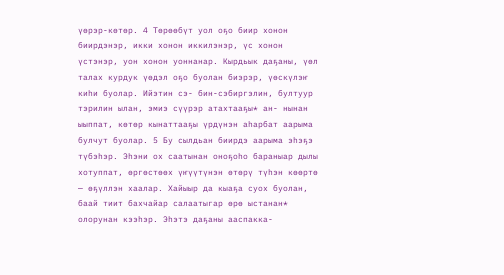үөрэр-көтөр. 4 Төрөөбүт уол оҕо биир хонон биирдэнэр, икки хонон иккилэнэр, үс хонон үстэнэр, уон хонон уоннанар. Кырдьык даҕаны, үөл талах курдук үөдэл оҕо буолан биэрэр, үөскүлэҥ киһи буолар. Ийэтин сэ- бин-сэбиргэлин, бултуур тэрилин ылан, эмиэ сүүрэр атахтааҕы* ан- нынан ыыппат, көтөр кынаттааҕы үрдүнэн аһарбат аарыма булчут буолар. 5 Бу сылдьан биирдэ аарыма эһэҕэ түбэһэр. Эһэни ох саатынан оноҕоһо бараныар дылы хотуппат, өргөстөөх үҥүүтүнэн өтөрү түһэн көөртө — өҕүллэн хаалар. Хайыыр да кыаҕа суох буолан, баай тиит бахчайар салаатыгар өрө ыстанан* олорунан кээһэр. Эһэтэ даҕаны ааспакка-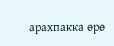арахпакка өрө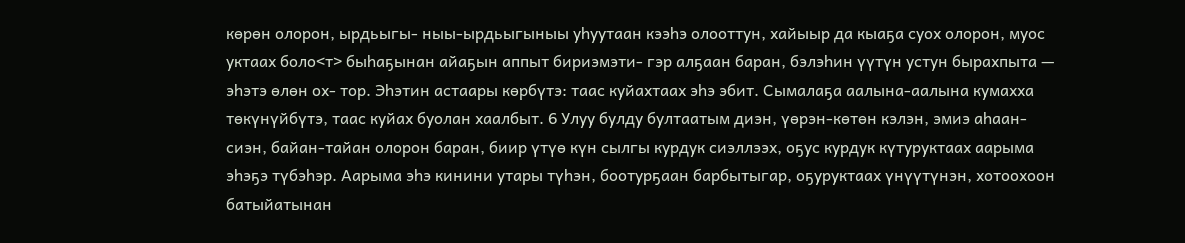көрөн олорон, ырдьыгы- ныы-ырдьыгыныы уһуутаан кээһэ олооттун, хайыыр да кыаҕа суох олорон, муос уктаах боло<т> быһаҕынан айаҕын аппыт бириэмэти- гэр алҕаан баран, бэлэһин үүтүн устун бырахпыта — эһэтэ өлөн ох- тор. Эһэтин астаары көрбүтэ: таас куйахтаах эһэ эбит. Сымалаҕа аалына-аалына кумахха төкүнүйбүтэ, таас куйах буолан хаалбыт. 6 Улуу булду бултаатым диэн, үөрэн-көтөн кэлэн, эмиэ аһаан-сиэн, байан-тайан олорон баран, биир үтүө күн сылгы курдук сиэллээх, оҕус курдук күтуруктаах аарыма эһэҕэ түбэһэр. Аарыма эһэ кинини утары түһэн, боотурҕаан барбытыгар, оҕуруктаах үнүүтүнэн, хотоохоон батыйатынан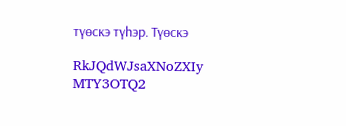түөскэ түһэр. Түөскэ

RkJQdWJsaXNoZXIy MTY3OTQ2